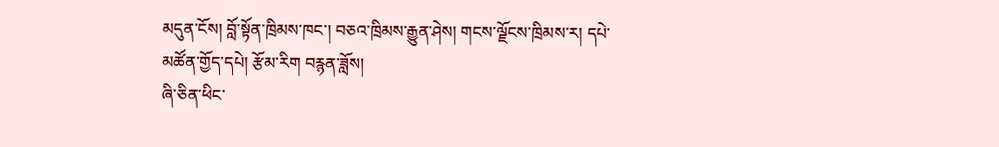མདུན་ངོས། བློ་སྟོན་ཁྲིམས་ཁང་། བཅའ་ཁྲིམས་རྒྱུན་ཤེས། གངས་ལྗོངས་ཁྲིམས་ར། དཔེ་མཚོན་གྱོད་དཔེ། རྩོམ་རིག བརྙན་ཟློས།
ཞི་ཅིན་ཕིང་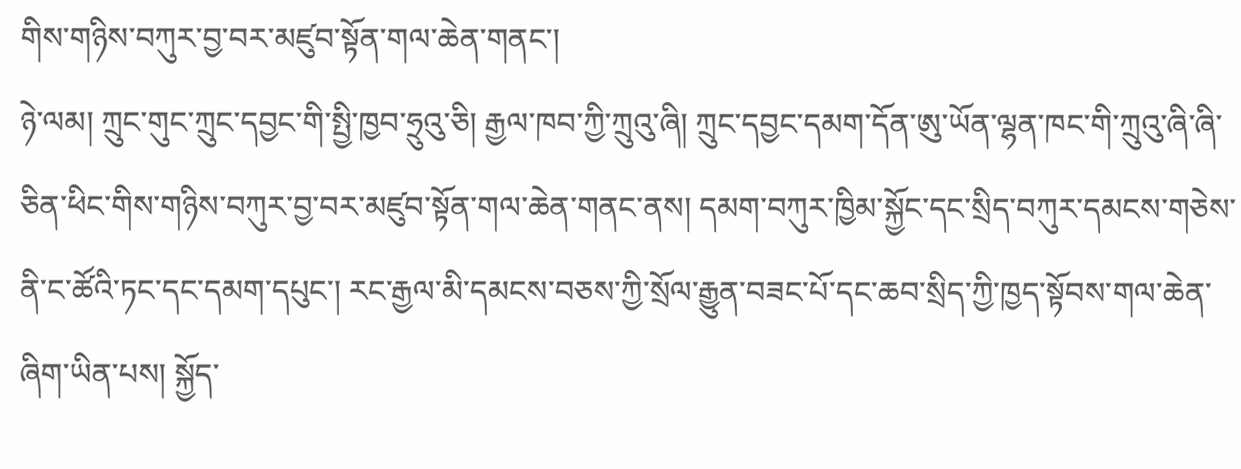གིས་གཉིས་བཀུར་བྱ་བར་མཛུབ་སྟོན་གལ་ཆེན་གནང་།
ཉེ་ལམ། ཀྲུང་གུང་ཀྲུང་དབྱང་གི་སྤྱི་ཁྱབ་ཧྲུའུ་ཅི། རྒྱལ་ཁབ་ཀྱི་ཀྲུའུ་ཞི། ཀྲུང་དབྱང་དམག་དོན་ཨུ་ཡོན་ལྷན་ཁང་གི་ཀྲུའུ་ཞི་ཞི་ཅིན་ཕིང་གིས་གཉིས་བཀུར་བྱ་བར་མཛུབ་སྟོན་གལ་ཆེན་གནང་ནས། དམག་བཀུར་ཁྱིམ་སྐྱོང་དང་སྲིད་བཀུར་དམངས་གཅེས་ནི་ང་ཚོའི་ཏང་དང་དམག་དཔུང་། རང་རྒྱལ་མི་དམངས་བཅས་ཀྱི་སྲོལ་རྒྱུན་བཟང་པོ་དང་ཆབ་སྲིད་ཀྱི་ཁྱད་སྟོབས་གལ་ཆེན་ཞིག་ཡིན་པས། སྐྱོད་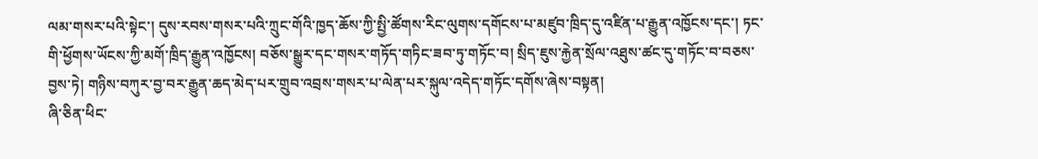ལམ་གསར་པའི་སྟེང་། དུས་རབས་གསར་པའི་ཀྲུང་གོའི་ཁྱད་ཆོས་ཀྱི་སྤྱི་ཚོགས་རིང་ལུགས་དགོངས་པ་མཛུབ་ཁྲིད་དུ་འཛིན་པ་རྒྱུན་འཁྱོངས་དང་། ཏང་གི་ཕྱོགས་ཡོངས་ཀྱི་མགོ་ཁྲིད་རྒྱུན་འཁྱོངས། བཅོས་སྒྱུར་དང་གསར་གཏོད་གཏིང་ཟབ་ཏུ་གཏོང་བ། སྲིད་ཇུས་རྐྱེན་སྲོལ་འཐུས་ཚང་དུ་གཏོང་བ་བཅས་བྱས་ཏེ། གཉིས་བཀུར་བྱ་བར་རྒྱུན་ཆད་མེད་པར་གྲུབ་འབྲས་གསར་པ་ལེན་པར་སྐུལ་འདེད་གཏོང་དགོས་ཞེས་བསྟན།
ཞི་ཅིན་ཕིང་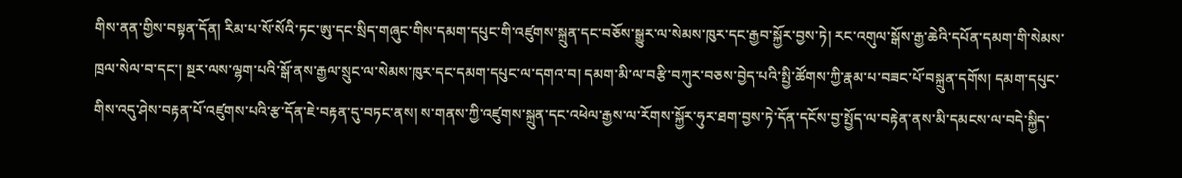གིས་ནན་གྱིས་བསྟན་དོན། རིམ་པ་སོ་སོའི་ཏང་ཨུ་དང་སྲིད་གཞུང་གིས་དམག་དཔུང་གི་འཛུགས་སྐྲུན་དང་བཅོས་སྒྱུར་ལ་སེམས་ཁུར་དང་རྒྱབ་སྐྱོར་བྱས་ཏེ། རང་འགུལ་སྒོས་རྒྱ་ཆེའི་དཔོན་དམག་གི་སེམས་ཁྲལ་སེལ་བ་དང་། སྔར་ལས་ལྷག་པའི་སྒོ་ནས་རྒྱལ་སྲུང་ལ་སེམས་ཁུར་དང་དམག་དཔུང་ལ་དགའ་བ། དམག་མི་ལ་བརྩི་བཀུར་བཅས་བྱེད་པའི་སྤྱི་ཚོགས་ཀྱི་རྣམ་པ་བཟང་པོ་བསྐྲུན་དགོས། དམག་དཔུང་གིས་འདུ་ཤེས་བརྟན་པོ་འཛུགས་པའི་རྩ་དོན་ཇེ་བརྟན་དུ་བཏང་ནས། ས་གནས་ཀྱི་འཛུགས་སྐྲུན་དང་འཕེལ་རྒྱས་ལ་རོགས་སྐྱོར་ཧུར་ཐག་བྱས་ཏེ་དོན་དངོས་བྱ་སྤྱོད་ལ་བརྟེན་ནས་མི་དམངས་ལ་བདེ་སྐྱིད་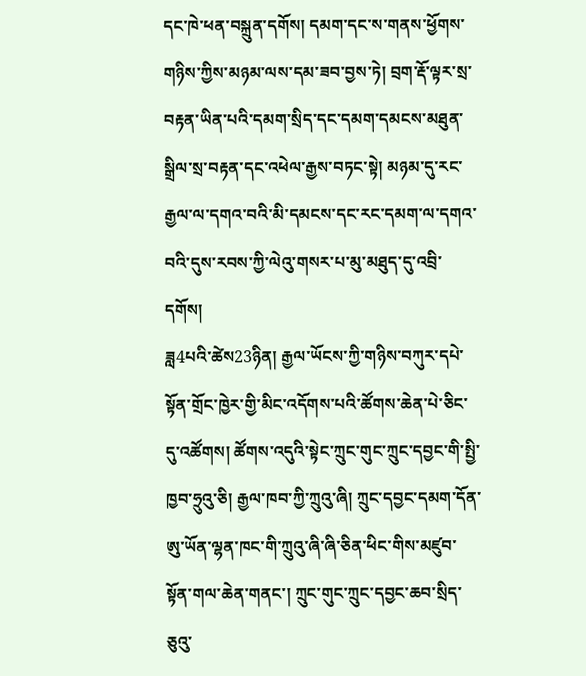དང་ཁེ་ཕན་བསྐྲུན་དགོས། དམག་དང་ས་གནས་ཕྱོགས་གཉིས་ཀྱིས་མཉམ་ལས་དམ་ཟབ་བྱས་ཏེ། བྲག་རྡོ་ལྟར་སྲ་བརྟན་ཡིན་པའི་དམག་སྲིད་དང་དམག་དམངས་མཐུན་སྒྲིལ་སྲ་བརྟན་དང་འཕེལ་རྒྱས་བཏང་སྟེ། མཉམ་དུ་རང་རྒྱལ་ལ་དགའ་བའི་མི་དམངས་དང་རང་དམག་ལ་དགའ་བའི་དུས་རབས་ཀྱི་ལེའུ་གསར་པ་མུ་མཐུད་དུ་འབྲི་དགོས།
ཟླ4པའི་ཚེས23ཉིན། རྒྱལ་ཡོངས་ཀྱི་གཉིས་བཀུར་དཔེ་སྟོན་གྲོང་ཁྱེར་གྱི་མིང་འདོགས་པའི་ཚོགས་ཆེན་པེ་ཅིང་དུ་འཚོགས། ཚོགས་འདུའི་སྟེང་ཀྲུང་གུང་ཀྲུང་དབྱང་གི་སྤྱི་ཁྱབ་ཧྲུའུ་ཅི། རྒྱལ་ཁབ་ཀྱི་ཀྲུའུ་ཞི། ཀྲུང་དབྱང་དམག་དོན་ཨུ་ཡོན་ལྷན་ཁང་གི་ཀྲུའུ་ཞི་ཞི་ཅིན་ཕིང་གིས་མཛུབ་སྟོན་གལ་ཆེན་གནང་། ཀྲུང་གུང་ཀྲུང་དབྱང་ཆབ་སྲིད་ཅུའུ་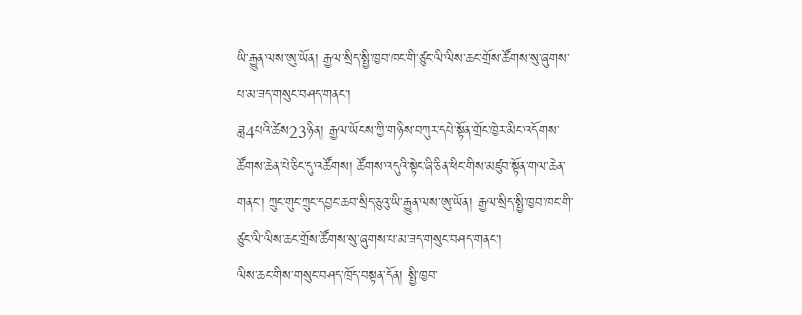ཡི་རྒྱུན་ལས་ཨུ་ཡོན། རྒྱལ་སྲིད་སྤྱི་ཁྱབ་ཁང་གི་ཙུང་ལི་ལིས་ཆང་གྲོས་ཚོགས་སུ་ཞུགས་པ་མ་ཟད་གསུང་བཤད་གནང་།
ཟླ4པའི་ཚེས23ཉིན། རྒྱལ་ཡོངས་ཀྱི་གཉིས་བཀུར་དཔེ་སྟོན་གྲོང་ཁྱེར་མིང་འདོགས་ཚོགས་ཆེན་པེ་ཅིང་དུ་འཚོགས། ཚོགས་འདུའི་སྟེང་ཞི་ཅིན་ཕིང་གིས་མཛུབ་སྟོན་གལ་ཆེན་གནང་། ཀྲུང་གུང་ཀྲུང་དབྱང་ཆབ་སྲིད་ཅུའུ་ཡི་རྒྱུན་ལས་ཨུ་ཡོན། རྒྱལ་སྲིད་སྤྱི་ཁྱབ་ཁང་གི་ཙུང་ལི་ལིས་ཆང་གྲོས་ཚོགས་སུ་ཞུགས་པ་མ་ཟད་གསུང་བཤད་གནང་།
ལིས་ཆང་གིས་གསུང་བཤད་ཁྲོད་བསྟན་དོན། སྤྱི་ཁྱབ་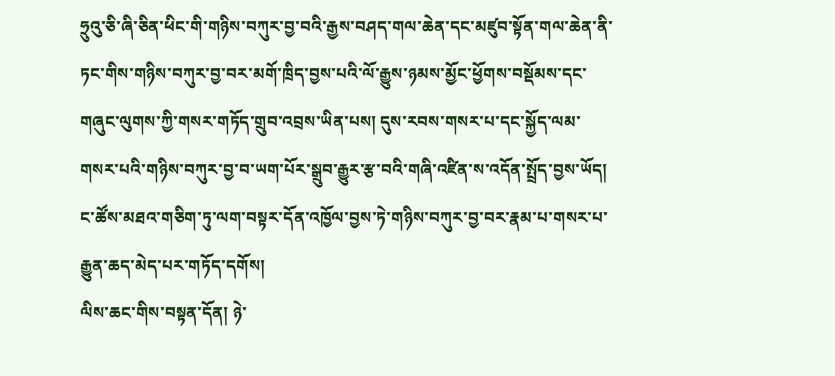ཧྲུའུ་ཅི་ཞི་ཅིན་ཕིང་གི་གཉིས་བཀུར་བྱ་བའི་རྒྱས་བཤད་གལ་ཆེན་དང་མཛུབ་སྟོན་གལ་ཆེན་ནི་ཏང་གིས་གཉིས་བཀུར་བྱ་བར་མགོ་ཁྲིད་བྱས་པའི་ལོ་རྒྱུས་ཉམས་མྱོང་ཕྱོགས་བསྡོམས་དང་གཞུང་ལུགས་ཀྱི་གསར་གཏོད་གྲུབ་འབྲས་ཡིན་པས། དུས་རབས་གསར་པ་དང་སྐྱོད་ལམ་གསར་པའི་གཉིས་བཀུར་བྱ་བ་ཡག་པོར་སྒྲུབ་རྒྱུར་རྩ་བའི་གཞི་འཛིན་ས་འདོན་སྤྲོད་བྱས་ཡོད། ང་ཚོས་མཐའ་གཅིག་ཏུ་ལག་བསྟར་དོན་འཁྱོལ་བྱས་ཏེ་གཉིས་བཀུར་བྱ་བར་རྣམ་པ་གསར་པ་རྒྱུན་ཆད་མེད་པར་གཏོད་དགོས།
ལིས་ཆང་གིས་བསྟན་དོན། ཉེ་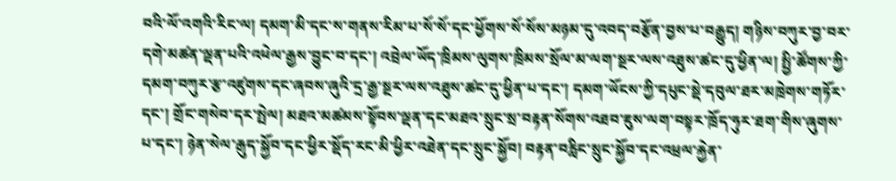བའི་ལོ་འགའི་རིང་ལ། དམག་མི་དང་ས་གནས་རིམ་པ་སོ་སོ་དང་ཕྱོགས་སོ་སོས་མཉམ་དུ་འབད་བརྩོན་བྱས་པ་བརྒྱུད། གཉིས་བཀུར་བྱ་བར་དགེ་མཚན་ལྡན་པའི་འཕེལ་རྒྱས་བྱུང་བ་དང་། འབྲེལ་ཡོད་ཁྲིམས་ལུགས་ཁྲིམས་སྲོལ་མ་ལག་སྔར་ལས་འཐུས་ཚང་དུ་ཕྱིན་ལ། སྤྱི་ཚོགས་ཀྱི་དམག་བཀུར་རྩ་འཛུགས་དང་ཞབས་ཞུའི་དྲ་རྒྱ་སྔར་ལས་འཐུས་ཚང་དུ་ཕྱིན་པ་དང་། དམག་ཡོངས་ཀྱི་དཔུང་སྡེ་དབུལ་ཐར་མཁྲེགས་གཏོར་དང་། གྲོང་གསེབ་དར་སྤེལ། མཐའ་མཚམས་སྟོབས་ལྡན་དང་མཐའ་སྲུང་སྲ་བརྟན་སོགས་འཐབ་ཇུས་ལག་བསྟར་ཁྲོད་ཧུར་ཐག་གིས་ཞུགས་པ་དང་། ཉེན་སེལ་རྒུད་སྐྱོབ་དང་ཕྱིར་སྡོད་རང་མི་ཕྱིར་འཐེན་དང་སྲུང་སྐྱོབ། བརྟན་བརླིང་སྲུང་སྐྱོབ་དང་འཕྲལ་རྐྱེན་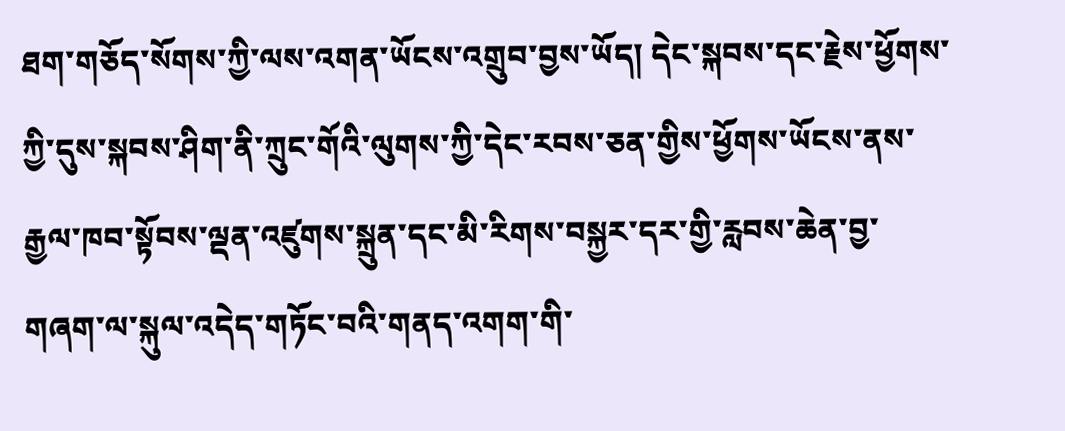ཐག་གཅོད་སོགས་ཀྱི་ལས་འགན་ཡོངས་འགྲུབ་བྱས་ཡོད། དེང་སྐབས་དང་རྗེས་ཕྱོགས་ཀྱི་དུས་སྐབས་ཤིག་ནི་ཀྲུང་གོའི་ལུགས་ཀྱི་དེང་རབས་ཅན་གྱིས་ཕྱོགས་ཡོངས་ནས་རྒྱལ་ཁབ་སྟོབས་ལྡན་འཛུགས་སྐྲུན་དང་མི་རིགས་བསྐྱར་དར་གྱི་རླབས་ཆེན་བྱ་གཞག་ལ་སྐུལ་འདེད་གཏོང་བའི་གནད་འགག་གི་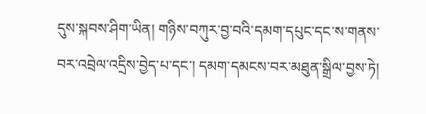དུས་སྐབས་ཤིག་ཡིན། གཉིས་བཀུར་བྱ་བའི་དམག་དཔུང་དང་ས་གནས་བར་འབྲེལ་འདྲིས་བྱེད་པ་དང་། དམག་དམངས་བར་མཐུན་སྒྲིལ་བྱས་ཏེ།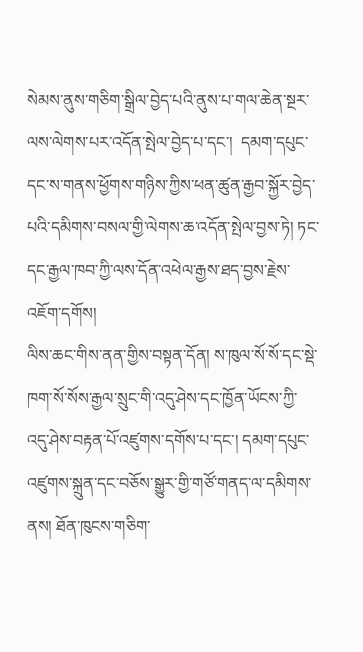སེམས་ནུས་གཅིག་སྒྲིལ་བྱེད་པའི་ནུས་པ་གལ་ཆེན་སྔར་ལས་ལེགས་པར་འདོན་སྤེལ་བྱེད་པ་དང་།  དམག་དཔུང་དང་ས་གནས་ཕྱོགས་གཉིས་ཀྱིས་ཕན་ཚུན་རྒྱབ་སྐྱོར་བྱེད་པའི་དམིགས་བསལ་གྱི་ལེགས་ཆ་འདོན་སྤེལ་བྱས་ཏེ། ཏང་དང་རྒྱལ་ཁབ་ཀྱི་ལས་དོན་འཕེལ་རྒྱས་ཐད་བྱས་རྗེས་འཇོག་དགོས།
ལིས་ཆང་གིས་ནན་གྱིས་བསྟན་དོན། ས་ཁུལ་སོ་སོ་དང་སྡེ་ཁག་སོ་སོས་རྒྱལ་སྲུང་གི་འདུ་ཤེས་དང་ཁྱོན་ཡོངས་ཀྱི་འདུ་ཤེས་བརྟན་པོ་འཛུགས་དགོས་པ་དང་། དམག་དཔུང་འཛུགས་སྐྲུན་དང་བཅོས་སྒྱུར་གྱི་གཙོ་གནད་ལ་དམིགས་ནས། ཐོན་ཁུངས་གཅིག་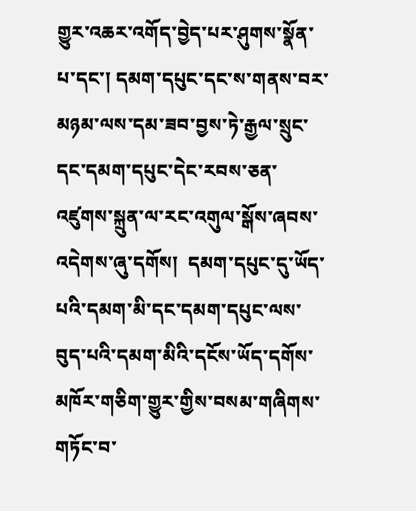གྱུར་འཆར་འགོད་བྱེད་པར་ཤུགས་སྣོན་པ་དང་། དམག་དཔུང་དང་ས་གནས་བར་མཉམ་ལས་དམ་ཟབ་བྱས་ཏེ་རྒྱལ་སྲུང་དང་དམག་དཔུང་དེང་རབས་ཅན་འཛུགས་སྐྲུན་ལ་རང་འགུལ་སྒོས་ཞབས་འདེགས་ཞུ་དགོས།  དམག་དཔུང་དུ་ཡོད་པའི་དམག་མི་དང་དམག་དཔུང་ལས་བུད་པའི་དམག་མིའི་དངོས་ཡོད་དགོས་མཁོར་གཅིག་གྱུར་གྱིས་བསམ་གཞིགས་གཏོང་བ་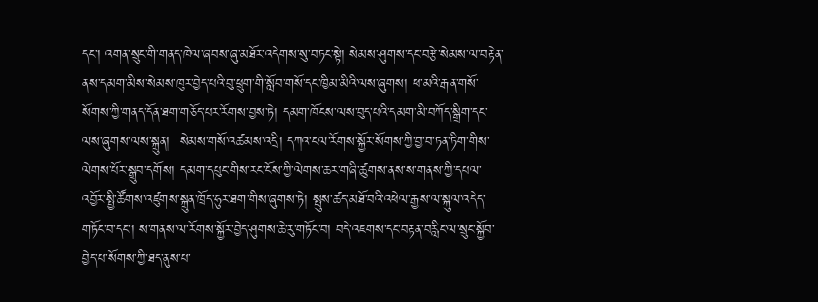དང་། འགན་སྲུང་གི་གནད་ཁེལ་ཞབས་ཞུ་མཐོར་འདེགས་སུ་བཏང་སྟེ། སེམས་ཤུགས་དང་བརྩེ་སེམས་ལ་བརྟེན་ནས་དམག་མིས་སེམས་ཁུར་བྱེད་པའི་བུ་ཕྲུག་གི་སློབ་གསོ་དང་ཁྱིམ་མིའི་ལས་ཞུགས། ཕ་མའི་རྒན་གསོ་སོགས་ཀྱི་གནད་དོན་ཐག་གཅོད་པར་རོགས་བྱས་ཏེ། དམག་ཁོངས་ལས་བུད་པའི་དམག་མི་བཀོད་སྒྲིག་དང་ལས་ཞུགས་ལས་སྐྲུན།  སེམས་གསོ་འཚམས་འདྲི། དཀའ་ངལ་རོགས་སྐྱོར་སོགས་ཀྱི་བྱ་བ་ཏན་ཏིག་གིས་ལེགས་པོར་སྒྲུབ་དགོས། དམག་དཔུང་གིས་རང་ངོས་ཀྱི་ལེགས་ཆར་གཞི་ཚུགས་ནས་ས་གནས་ཀྱི་དཔལ་འབྱོར་སྤྱི་ཚོགས་འཛུགས་སྐྲུན་ཁྲོད་ཧུར་ཐག་གིས་ཞུགས་ཏེ། སྤུས་ཚད་མཐོ་བའི་འཕེལ་རྒྱས་ལ་སྐུལ་འདེད་གཏོང་བ་དང་། ས་གནས་ལ་རོགས་སྐྱོར་བྱེད་ཤུགས་ཆེ་རུ་གཏོང་བ། བདེ་འཇགས་དང་བརྟན་བརླིང་ལ་སྲུང་སྐྱོབ་བྱེད་པ་སོགས་ཀྱི་ཐད་ནུས་པ་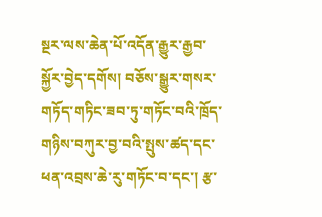སྔར་ལས་ཆེན་པོ་འདོན་རྒྱུར་རྒྱབ་སྐྱོར་བྱེད་དགོས། བཅོས་སྒྱུར་གསར་གཏོད་གཏིང་ཟབ་ཏུ་གཏོང་བའི་ཁྲོད་གཉིས་བཀུར་བྱ་བའི་སྤུས་ཚད་དང་ཕན་འབྲས་ཆེ་རུ་གཏོང་བ་དང་། རྩ་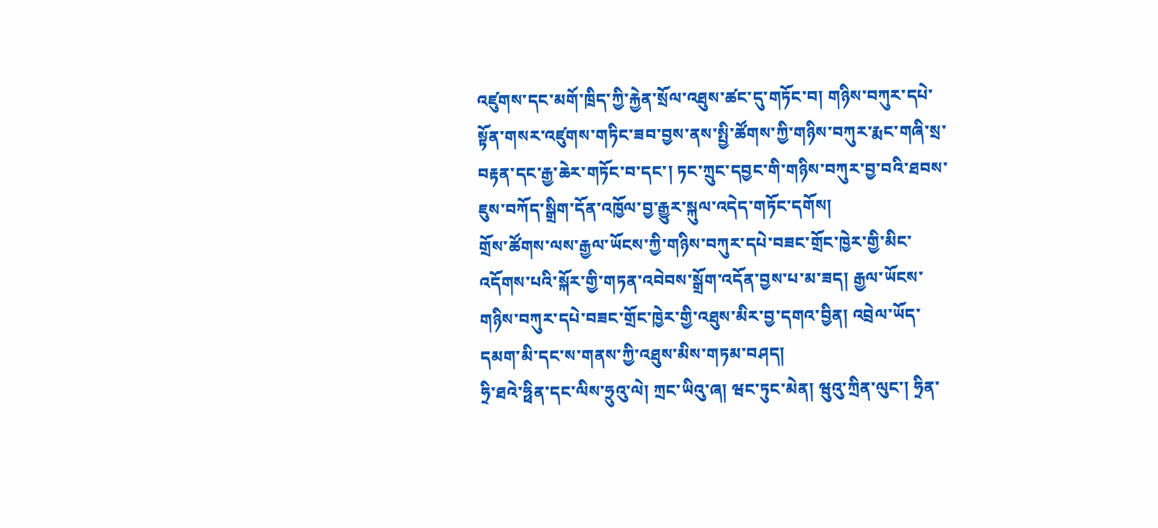འཛུགས་དང་མགོ་ཁྲིད་ཀྱི་རྐྱེན་སྲོལ་འཐུས་ཚང་དུ་གཏོང་བ། གཉིས་བཀུར་དཔེ་སྟོན་གསར་འཛུགས་གཏིང་ཟབ་བྱས་ནས་སྤྱི་ཚོགས་ཀྱི་གཉིས་བཀུར་རྨང་གཞི་སྲ་བརྟན་དང་རྒྱ་ཆེར་གཏོང་བ་དང་། ཏང་ཀྲུང་དབྱང་གི་གཉིས་བཀུར་བྱ་བའི་ཐབས་ཇུས་བཀོད་སྒྲིག་དོན་འཁྱོལ་བྱ་རྒྱུར་སྐུལ་འདེད་གཏོང་དགོས།
གྲོས་ཚོགས་ལས་རྒྱལ་ཡོངས་ཀྱི་གཉིས་བཀུར་དཔེ་བཟང་གྲོང་ཁྱེར་གྱི་མིང་འདོགས་པའི་སྐོར་གྱི་གཏན་འབེབས་སྒྲོག་འདོན་བྱས་པ་མ་ཟད། རྒྱལ་ཡོངས་གཉིས་བཀུར་དཔེ་བཟང་གྲོང་ཁྱེར་གྱི་འཐུས་མིར་བྱ་དགའ་བྱིན། འབྲེལ་ཡོད་དམག་མི་དང་ས་གནས་ཀྱི་འཐུས་མིས་གཏམ་བཤད།
ཧྲི་ཐའེ་ཧྥིན་དང་ལིས་ཧྲུའུ་ལེ། ཀྲང་ཡིའུ་ཞ། ཝང་ཏུང་མེན། ཝུའུ་ཀྲིན་ལུང་། ཧྲིན་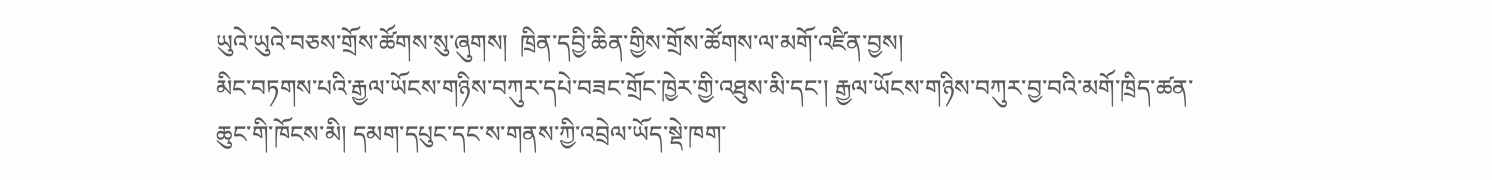ཡུའེ་ཡུའེ་བཅས་གྲོས་ཚོགས་སུ་ཞུགས།  ཁྲིན་དབྱི་ཆིན་གྱིས་གྲོས་ཚོགས་ལ་མགོ་འཛིན་བྱས།
མིང་བཏགས་པའི་རྒྱལ་ཡོངས་གཉིས་བཀུར་དཔེ་བཟང་གྲོང་ཁྱེར་གྱི་འཐུས་མི་དང་། རྒྱལ་ཡོངས་གཉིས་བཀུར་བྱ་བའི་མགོ་ཁྲིད་ཚན་ཆུང་གི་ཁོངས་མི། དམག་དཔུང་དང་ས་གནས་ཀྱི་འབྲེལ་ཡོད་སྡེ་ཁག་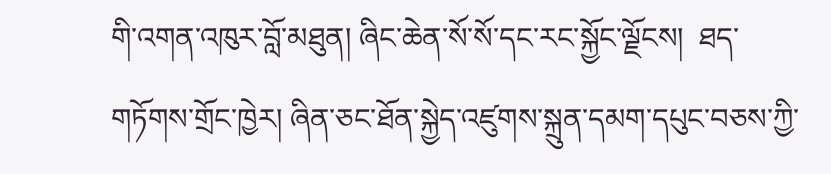གི་འགན་འཁུར་བློ་མཐུན། ཞིང་ཆེན་སོ་སོ་དང་རང་སྐྱོང་ལྗོངས།  ཐད་གཏོགས་གྲོང་ཁྱེར། ཞིན་ཅང་ཐོན་སྐྱེད་འཛུགས་སྐྲུན་དམག་དཔུང་བཅས་ཀྱི་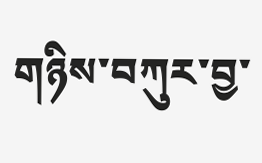གཉིས་བཀུར་བྱ་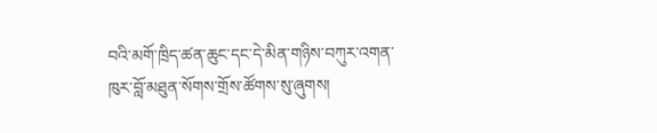བའི་མགོ་ཁྲིད་ཚན་ཆུང་དང་དེ་མིན་གཉིས་བཀུར་འགན་ཁུར་བློ་མཐུན་སོགས་གྲོས་ཚོགས་སུ་ཞུགས།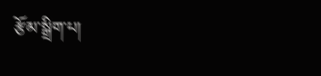རྩོམ་སྒྲིག་པ།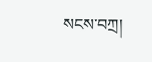སངས་བཀྲ།